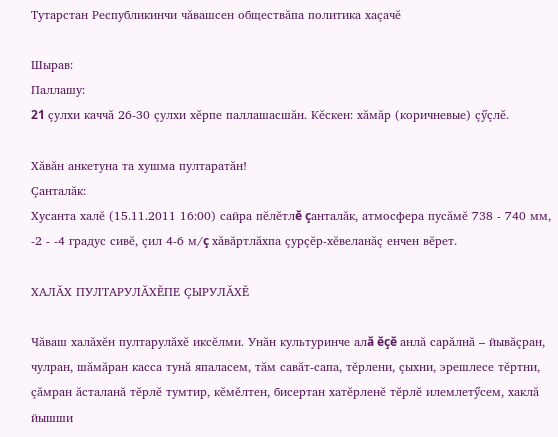Тутарстан Республикинчи чăвашсен обществăпа политика хаçачĕ

Шырав:
Паллашу:
21 çулхи каччă 26-30 çулхи хĕрпе паллашасшăн. Кĕскен: хăмăр (коричневые) çӳçлĕ.

Хăвăн анкетуна та хушма пултаратăн!
Çанталăк:
Хусанта халĕ (15.11.2011 16:00) сайра пĕлĕтлĕ çанталăк, атмосфера пусăмĕ 738 - 740 мм, -2 - -4 градус сивĕ, çил 4-6 м/ç хăвăртлăхпа çурçĕр-хĕвеланăç енчен вĕрет.

ХАЛĂХ ПУЛТАРУЛĂХĔПЕ ÇЫРУЛĂХĔ

Чăваш халăхĕн пултарулăхĕ иксĕлми. Унăн культуринче алă ĕçĕ анлă сарăлнă – йывăçран, чулран, шăмăран касса тунă япаласем, тăм савăт-сапа, тĕрлени, çыхни, эрешлесе тĕртни, çăмран ăсталанă тĕрлĕ тумтир, кĕмĕлтен, бисертан хатĕрленĕ тĕрлĕ илемлетӳсем, хаклă йышши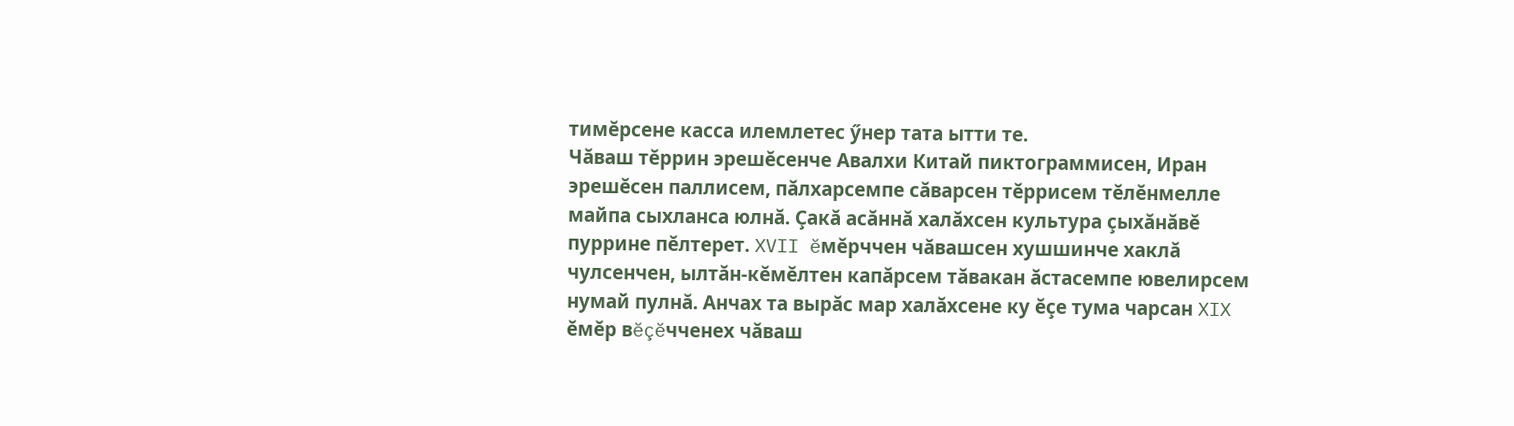тимĕрсене касса илемлетес ӳнер тата ытти те.
Чăваш тĕррин эрешĕсенче Авалхи Китай пиктограммисен, Иран эрешĕсен паллисем, пăлхарсемпе сăварсен тĕррисем тĕлĕнмелле майпа сыхланса юлнă. Çакă асăннă халăхсен культура çыхăнăвĕ пуррине пĕлтерет. XVII ĕмĕрччен чăвашсен хушшинче хаклă чулсенчен, ылтăн-кĕмĕлтен капăрсем тăвакан ăстасемпе ювелирсем нумай пулнă. Анчах та вырăс мар халăхсене ку ĕçе тума чарсан XIX ĕмĕр вĕçĕчченех чăваш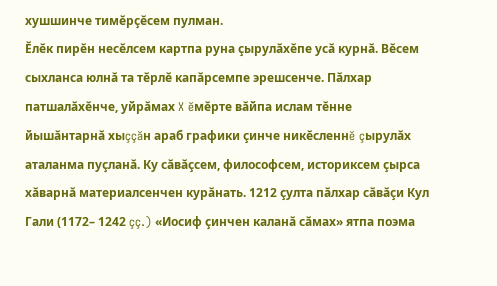хушшинче тимĕрçĕсем пулман.
Ĕлĕк пирĕн несĕлсем картпа руна çырулăхĕпе усă курнă. Вĕсем сыхланса юлнă та тĕрлĕ капăрсемпе эрешсенче. Пăлхар патшалăхĕнче, уйрăмах X ĕмĕрте вăйпа ислам тĕнне йышăнтарнă хыççăн араб графики çинче никĕсленнĕ çырулăх аталанма пуçланă. Ку сăвăçсем, философсем, историксем çырса хăварнă материалсенчен курăнать. 1212 çулта пăлхар сăвăçи Кул Гали (1172– 1242 çç.) «Иосиф çинчен каланă сăмах» ятпа поэма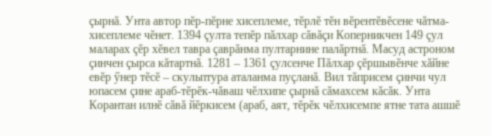çырнă. Унта автор пĕр-пĕрне хисеплеме, тĕрлĕ тĕн вĕрентĕвĕсене чăтма-хисеплеме чĕнет. 1394 çулта тепĕр пăлхар сăвăçи Коперникчен 149 çул маларах çĕр хĕвел тавра çаврăнма пултарнине палăртнă. Масуд астроном çинчен çырса кăтартнă. 1281 – 1361 çулсенче Пăлхар çĕршывĕнче хăйне евĕр ӳнер тĕсĕ – скульптура аталанма пуçланă. Вил тăприсем çинчи чул юпасем çине араб-тĕрĕк-чăваш чĕлхипе çырнă сăмахсем кăсăк. Унта Корантан илнĕ сăвă йĕркисем (араб, аят, тĕрĕк чĕлхисемпе ятне тата ашшĕ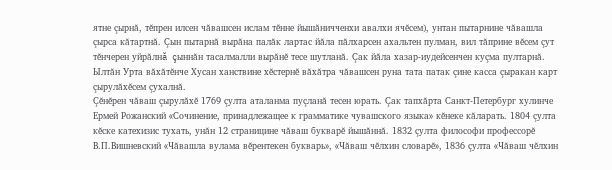ятне çырнă, тĕпрен илсен чăвашсен ислам тĕнне йышăничченхи авалхи ячĕсем), унтан пытарнине чăвашла çырса кăтартнă. Çын пытарнă вырăна палăк лартас йăла пăлхарсен ахальтен пулман, вил тăприне вĕсем çут тĕнчерен уйрăлнă çыннăн тасалмалли вырăнĕ тесе шутланă. Çак йăла хазар-иудейсенчен куçма пултарнă. Ылтăн Урта вăхăтĕнче Хусан ханствине хĕстернĕ вăхăтра чăвашсен руна тата патак çине касса çыракан карт çырулăхĕсем çухалнă.
Çĕнĕрен чăваш çырулăхĕ 1769 çулта аталанма пуçланă тесен юрать. Çак тапхăрта Санкт-Петербург хулинче Ермей Рожанский «Сочинение, принадлежащее к грамматике чувашского языка» кĕнеке кăларать. 1804 çулта кĕске катехизис тухать, унăн 12 страницине чăваш букварĕ йышăннă. 1832 çулта философи профессорĕ В.П.Вишневский «Чăвашла вулама вĕрентекен букварь», «Чăваш чĕлхин словарĕ», 1836 çулта «Чăваш чĕлхин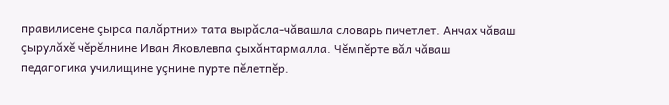правилисене çырса палăртни» тата вырăсла-чăвашла словарь пичетлет. Анчах чăваш çырулăхĕ чĕрĕлнине Иван Яковлевпа çыхăнтармалла. Чĕмпĕрте вăл чăваш педагогика училищине уçнине пурте пĕлетпĕр.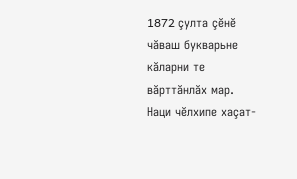1872 çулта çĕнĕ чăваш букварьне кăларни те вăрттăнлăх мар.
Наци чĕлхипе хаçат-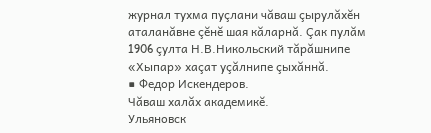журнал тухма пуçлани чăваш çырулăхĕн аталанăвне çĕнĕ шая кăларнă. Çак пулăм 1906 çулта Н.В.Никольский тăрăшнипе «Хыпар» хаçат уçăлнипе çыхăннă.
■ Федор Искендеров.
Чăваш халăх академикĕ.
Ульяновск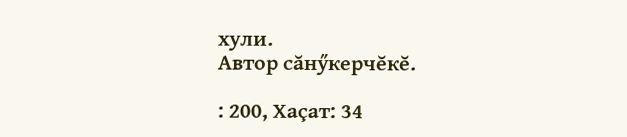хули.
Автор сăнӳкерчĕкĕ.

: 200, Хаçат: 34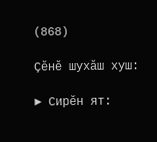(868)

Çĕнĕ шухăш хуш:

► Сирĕн ят: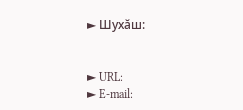► Шухăш:


► URL:
► E-mail: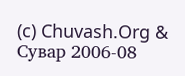(c) Chuvash.Org & Сувар 2006-08